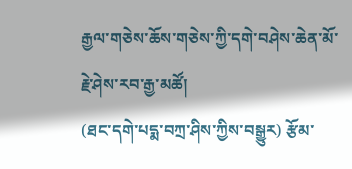རྒྱལ་གཅེས་ཆོས་གཅེས་ཀྱི་དགེ་བཤེས་ཆེན་མོ་རྗེ་ཤེས་རབ་རྒྱ་མཚོ།
(ཐང་དགེ་པདྨ་བཀྲ་ཤིས་ཀྱིས་བསྒྱུར) རྩོམ་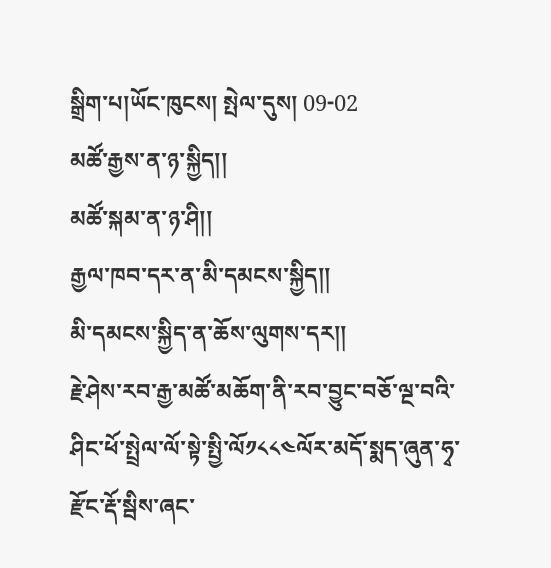སྒྲིག་པ།ཡོང་ཁུངས། སྤེལ་དུས། 09-02
མཚོ་རྒྱས་ན་ཉ་སྐྱིད།།
མཚོ་སྐམ་ན་ཉ་ཤི།།
རྒྱལ་ཁབ་དར་ན་མི་དམངས་སྐྱིད།།
མི་དམངས་སྐྱིད་ན་ཆོས་ལུགས་དར།།
རྗེ་ཤེས་རབ་རྒྱ་མཚོ་མཆོག་ནི་རབ་བྱུང་བཅོ་ལྔ་བའི་ཤིང་ཕོ་སྤྲེལ་ལོ་སྟེ་སྤྱི་ལོ༡༨༨༤ལོར་མདོ་སྨད་ཞུན་ཧྭ་རྫོང་རྡོ་སྦིས་ཞང་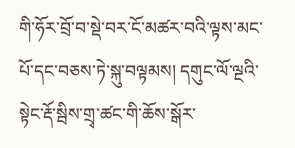གི་ཧོར་བྲོ་བ་སྡེ་བར་ངོ་མཚར་བའི་ལྟས་མང་པོ་དང་བཅས་ཏེ་སྐུ་བལྟམས། དགུང་ལོ་ལྔའི་སྟེང་རྡོ་སྦིས་གྲྭ་ཚང་གི་ཆོས་སྒོར་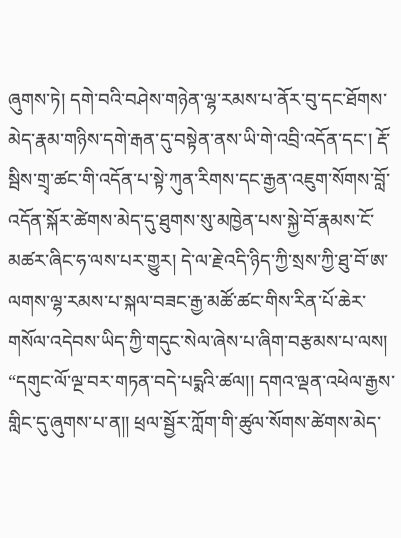ཞུགས་ཏེ། དགེ་བའི་བཤེས་གཉེན་ལྷ་རམས་པ་ནོར་བུ་དང་ཐོགས་མེད་རྣམ་གཉིས་དགེ་རྒན་དུ་བསྟེན་ནས་ཡི་གེ་འབྲི་འདོན་དང་། རྡོ་སྦིས་གྲྭ་ཚང་གི་འདོན་པ་སྟེ་ཀུན་རིགས་དང་རྒྱན་འཇུག་སོགས་བློ་འདོན་སྐོར་ཚེགས་མེད་དུ་ཐུགས་སུ་མཁྱེན་པས་སྐྱེ་བོ་རྣམས་ངོ་མཚར་ཞིང་ཧ་ལས་པར་གྱུར། དེ་ལ་རྗེ་འདི་ཉིད་ཀྱི་སྲས་ཀྱི་ཐུ་བོ་ཨ་ལགས་ལྷ་རམས་པ་སྐལ་བཟང་རྒྱ་མཚོ་ཚང་གིས་རིན་པོ་ཆེར་གསོལ་འདེབས་ཡིད་ཀྱི་གདུང་སེལ་ཞེས་པ་ཞིག་བརྩམས་པ་ལས། “དགུང་ལོ་ལྔ་བར་གཏན་བདེ་པདྨའི་ཚལ།། དགའ་ལྡན་འཕེལ་རྒྱས་གླིང་དུ་ཞུགས་པ་ན།། ཕྲལ་སྦྱོར་ཀློག་གི་ཚུལ་སོགས་ཚེགས་མེད་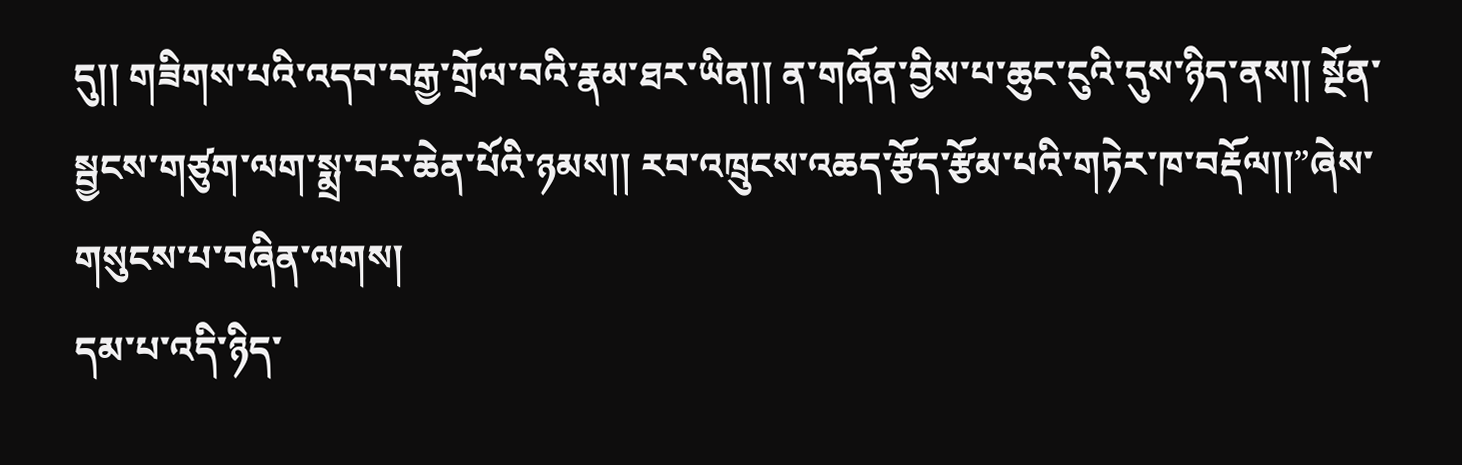དུ།། གཟིགས་པའི་འདབ་བརྒྱ་གྲོལ་བའི་རྣམ་ཐར་ཡིན།། ན་གཞོན་བྱིས་པ་ཆུང་ངུའི་དུས་ཉིད་ནས།། སྔོན་སྦྱངས་གཙུག་ལག་སྨྲ་བར་ཆེན་པོའི་ཉམས།། རབ་འཁྲུངས་འཆད་རྩོད་རྩོམ་པའི་གཏེར་ཁ་བརྡོལ།།”ཞེས་གསུངས་པ་བཞིན་ལགས།
དམ་པ་འདི་ཉིད་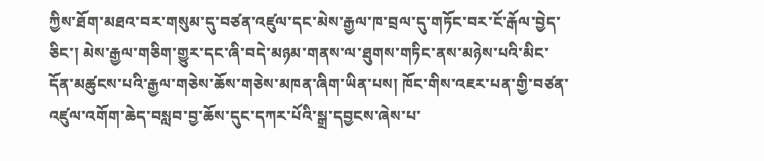ཀྱིས་ཐོག་མཐའ་བར་གསུམ་དུ་བཙན་འཛུལ་དང་མེས་རྒྱལ་ཁ་བྲལ་དུ་གཏོང་བར་ངོ་རྒོལ་བྱེད་ཅིང་། མེས་རྒྱལ་གཅིག་གྱུར་དང་ཞི་བདེ་མཉམ་གནས་ལ་ཐུགས་གཏིང་ནས་མཉེས་པའི་མིང་དོན་མཚུངས་པའི་རྒྱལ་གཅེས་ཆོས་གཅེས་མཁན་ཞིག་ཡིན་པས། ཁོང་གིས་འཇར་པན་གྱི་བཙན་འཛུལ་འགོག་ཆེད་བསླབ་བྱ་ཆོས་དུང་དཀར་པོའི་སྒྲ་དབྱངས་ཞེས་པ་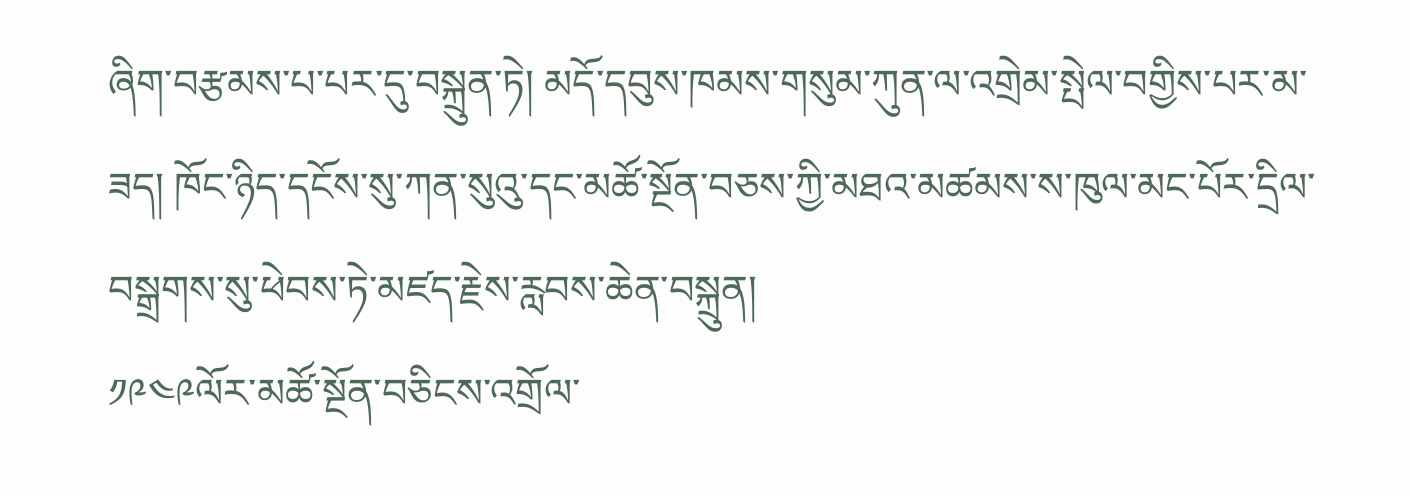ཞིག་བརྩམས་པ་པར་དུ་བསྐྲུན་ཏེ། མདོ་དབུས་ཁམས་གསུམ་ཀུན་ལ་འགྲེམ་སྤེལ་བགྱིས་པར་མ་ཟད། ཁོང་ཉིད་དངོས་སུ་ཀན་སུའུ་དང་མཚོ་སྔོན་བཅས་ཀྱི་མཐའ་མཚམས་ས་ཁུལ་མང་པོར་དྲིལ་བསྒྲགས་སུ་ཕེབས་ཏེ་མཛད་རྗེས་རླབས་ཆེན་བསྐྲུན།
༡༩༤༩ལོར་མཚོ་སྔོན་བཅིངས་འགྲོལ་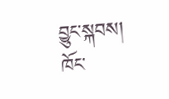བྱུང་སྐབས། ཁོང་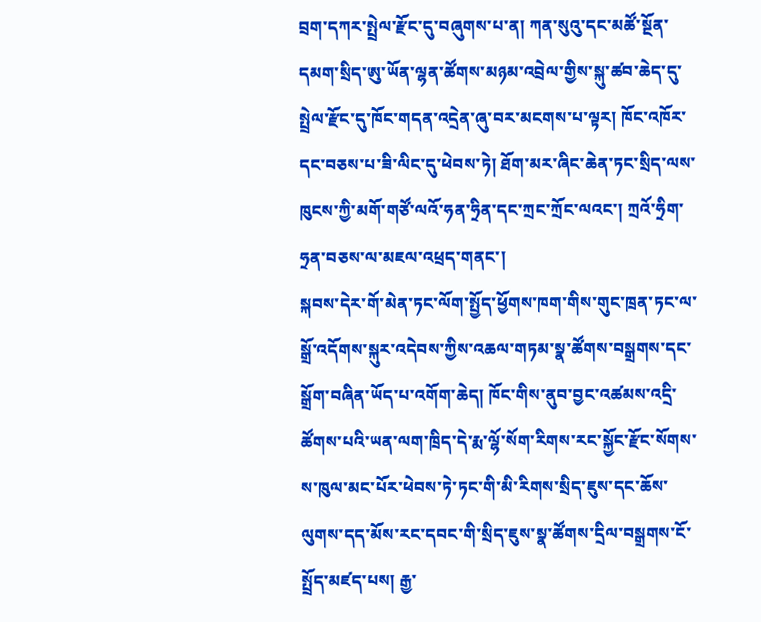བྲག་དཀར་སྤྲེལ་རྫོང་དུ་བཞུགས་པ་ན། ཀན་སུའུ་དང་མཚོ་སྔོན་དམག་སྲིད་ཨུ་ཡོན་ལྷན་ཚོགས་མཉམ་འབྲེལ་གྱིས་སྐུ་ཚབ་ཆེད་དུ་སྤྲེལ་རྫོང་དུ་ཁོང་གདན་འདྲེན་ཞུ་བར་མངགས་པ་ལྟར། ཁོང་འཁོར་དང་བཅས་པ་ཟི་ལིང་དུ་ཕེབས་ཏེ། ཐོག་མར་ཞིང་ཆེན་ཏང་སྲིད་ལས་ཁུངས་ཀྱི་མགོ་གཙོ་ལའོ་ཧན་ཧྲིན་དང་ཀྲང་ཀྲོང་ལའང་། ཀྲའོ་ཧྲིག་ཧྲན་བཅས་ལ་མཇལ་འཕྲད་གནང་།
སྐབས་དེར་གོ་མེན་ཏང་ལོག་སྤྱོད་ཕྱོགས་ཁག་གིས་གུང་ཁྲན་ཏང་ལ་སྒྲོ་འདོགས་སྐུར་འདེབས་ཀྱིས་འཆལ་གཏམ་སྣ་ཚོགས་བསྒྲགས་དང་སྒྲོག་བཞིན་ཡོད་པ་འགོག་ཆེད། ཁོང་གིས་ནུབ་བྱང་འཚམས་འདྲི་ཚོགས་པའི་ཡན་ལག་ཁྲིད་དེ་རྨ་ལྷོ་སོག་རིགས་རང་སྐྱོང་རྫོང་སོགས་ས་ཁུལ་མང་པོར་ཕེབས་ཏེ་ཏང་གི་མི་རིགས་སྲིད་ཇུས་དང་ཆོས་ལུགས་དད་མོས་རང་དབང་གི་སྲིད་ཇུས་སྣ་ཚོགས་དྲིལ་བསྒྲགས་ངོ་སྤྲོད་མཛད་པས། རྒྱ་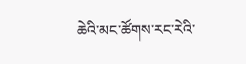ཆེའི་མང་ཚོགས་རང་རེའི་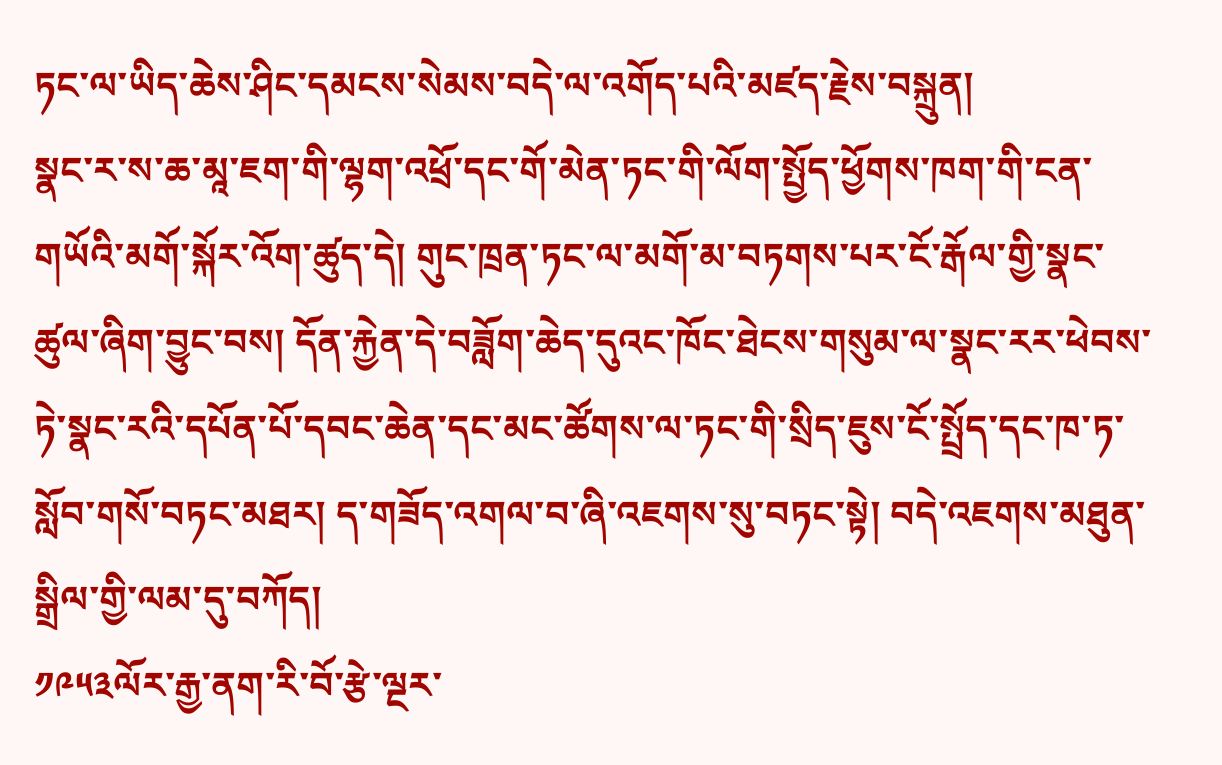ཏང་ལ་ཡིད་ཆེས་ཤིང་དམངས་སེམས་བདེ་ལ་འགོད་པའི་མཛད་རྗེས་བསྐྲུན།
སྣང་ར་ས་ཆ་མཱ་ཇག་གི་ལྷག་འཕྲོ་དང་གོ་མེན་ཏང་གི་ལོག་སྤྱོད་ཕྱོགས་ཁག་གི་ངན་གཡོའི་མགོ་སྐོར་འོག་ཚུད་དེ། གུང་ཁྲན་ཏང་ལ་མགོ་མ་བཏགས་པར་ངོ་རྒོལ་གྱི་སྣང་ཚུལ་ཞིག་བྱུང་བས། དོན་རྐྱེན་དེ་བཟློག་ཆེད་དུའང་ཁོང་ཐེངས་གསུམ་ལ་སྣང་རར་ཕེབས་ཏེ་སྣང་རའི་དཔོན་པོ་དབང་ཆེན་དང་མང་ཚོགས་ལ་ཏང་གི་སྲིད་ཇུས་ངོ་སྤྲོད་དང་ཁ་ཏ་སློབ་གསོ་བཏང་མཐར། ད་གཟོད་འགལ་བ་ཞི་འཇགས་སུ་བཏང་སྟེ། བདེ་འཇགས་མཐུན་སྒྲིལ་གྱི་ལམ་དུ་བཀོད།
༡༩༥༣ལོར་རྒྱ་ནག་རི་བོ་རྩེ་ལྔར་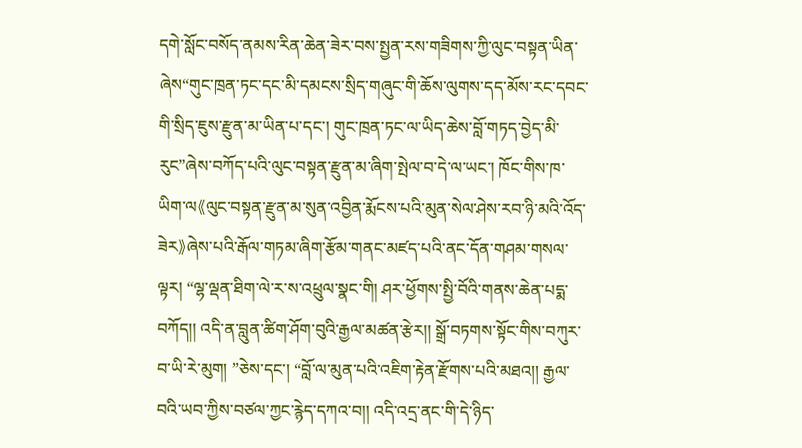དགེ་སློང་བསོད་ནམས་རིན་ཆེན་ཟེར་བས་སྤྱན་རས་གཟིགས་ཀྱི་ལུང་བསྟན་ཡིན་ཞེས“གུང་ཁྲན་ཏང་དང་མི་དམངས་སྲིད་གཞུང་གི་ཆོས་ལུགས་དད་མོས་རང་དབང་གི་སྲིད་ཇུས་རྫུན་མ་ཡིན་པ་དང་། གུང་ཁྲན་ཏང་ལ་ཡིད་ཆེས་བློ་གཏད་བྱེད་མི་རུང”ཞེས་བཀོད་པའི་ལུང་བསྟན་རྫུན་མ་ཞིག་སྤེལ་བ་དེ་ལ་ཡང་། ཁོང་གིས་ཁ་ཡིག་ལ《ལུང་བསྟན་རྫུན་མ་སུན་འབྱིན་རྨོངས་པའི་མུན་སེལ་ཤེས་རབ་ཉི་མའི་འོད་ཟེར》ཞེས་པའི་རྒོལ་གཏམ་ཞིག་རྩོམ་གནང་མཛད་པའི་ནང་དོན་གཤམ་གསལ་ལྟར། “ལྷ་ལྡན་ཐིག་ལེ་ར་ས་འཕྲུལ་སྣང་གི། ཤར་ཕྱོགས་སྤྱི་བོའི་གནས་ཆེན་པདྨ་བཀོད།། འདི་ན་བླུན་ཚིག་ཤོག་བུའི་རྒྱལ་མཚན་རྩེར།། སྒྲོ་བཏགས་སྟོང་གིས་བཀུར་བ་ཡི་རེ་མུག། ”ཅེས་དང་། “བློ་ལ་མུན་པའི་འཇིག་རྟེན་རྫོགས་པའི་མཐའ།། རྒྱལ་བའི་ཡབ་ཀྱིས་བཙལ་ཀྱང་རྙེད་དཀའ་བ།། འདི་འདྲ་ནང་གི་དེ་ཉིད་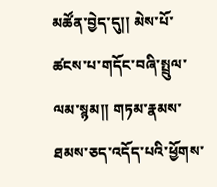མཚོན་བྱེད་དུ།། མེས་པོ་ཚངས་པ་གདོང་བཞི་སྤྲུལ་ལམ་སྙམ།། གཏམ་རྣམས་ཐམས་ཅད་འདོད་པའི་ཕྱོགས་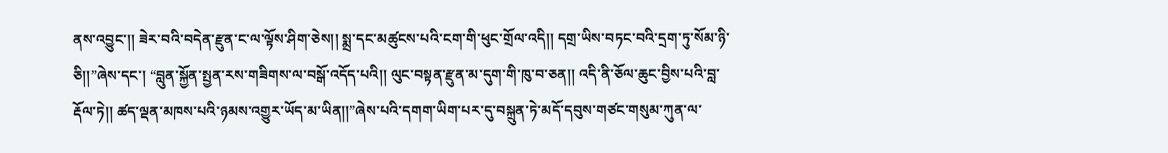ནས་འབྱུང་།། ཟེར་བའི་བདེན་རྫུན་ང་ལ་ལྟོས་ཤིག་ཅེས།། སྨྲ་དང་མཚུངས་པའི་ངག་གི་ཕུང་གྲོལ་འདི།། དགྲ་ཡིས་བཏང་བའི་དྲག་ཏུ་སོམ་ཉི་ཅི།།”ཞེས་དང་། “བླུན་སྐྱོན་སྤྱན་རས་གཟིགས་ལ་བསྒོ་འདོད་པའི།། ལུང་བསྟན་རྫུན་མ་དུག་གི་ཁུ་བ་ཅན།། འདི་ནི་ཅོལ་ཆུང་བྱིས་པའི་བླ་རྡོལ་ཏེ།། ཚད་ལྡན་མཁས་པའི་ཉམས་འགྱུར་ཡོད་མ་ཡིན།།”ཞེས་པའི་དགག་ཡིག་པར་དུ་བསྐྲུན་ཏེ་མདོ་དབུས་གཙང་གསུམ་ཀུན་ལ་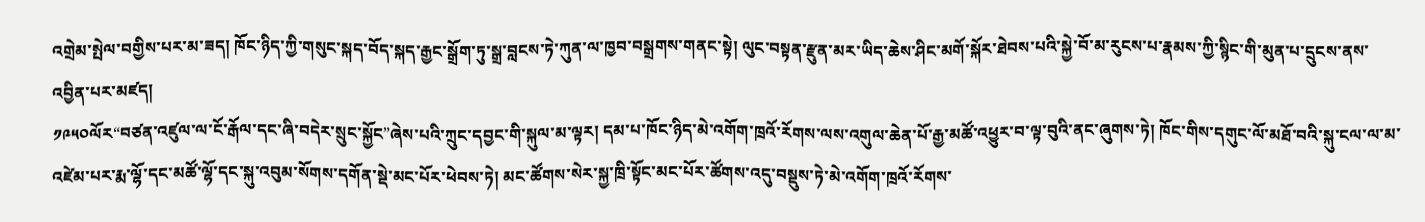འགྲེམ་སྤེལ་བགྱིས་པར་མ་ཟད། ཁོང་ཉིད་ཀྱི་གསུང་སྐད་བོད་སྐད་རྒྱང་སྒྲོག་ཏུ་སྒྲ་བླངས་ཏེ་ཀུན་ལ་ཁྱབ་བསྒྲགས་གནང་སྟེ། ལུང་བསྟན་རྫུན་མར་ཡིད་ཆེས་ཤིང་མགོ་སྐོར་ཐེབས་པའི་སྐྱེ་བོ་མ་རུངས་པ་རྣམས་ཀྱི་སྙིང་གི་མུན་པ་དྲུངས་ནས་འབྱིན་པར་མཛད།
༡༩༥༠ལོར“བཙན་འཛུལ་ལ་ངོ་རྒོལ་དང་ཞི་བདེར་སྲུང་སྐྱོང”ཞེས་པའི་ཀྲུང་དབྱང་གི་སྐུལ་མ་ལྟར། དམ་པ་ཁོང་ཉིད་མེ་འགོག་ཁྲའོ་རོགས་ལས་འགུལ་ཆེན་པོ་རྒྱ་མཚོ་འཕྱུར་བ་ལྟ་བུའི་ནང་ཞུགས་ཏེ། ཁོང་གིས་དགུང་ལོ་མཐོ་བའི་སྐུ་ངལ་ལ་མ་འཛེམ་པར་རྨ་ལྷོ་དང་མཚོ་ལྷོ་དང་སྐུ་འབུམ་སོགས་དགོན་སྡེ་མང་པོར་ཕེབས་ཏེ། མང་ཚོགས་སེར་སྐྱ་ཁྲི་སྟོང་མང་པོར་ཚོགས་འདུ་བསྡུས་ཏེ་མེ་འགོག་ཁྲའོ་རོགས་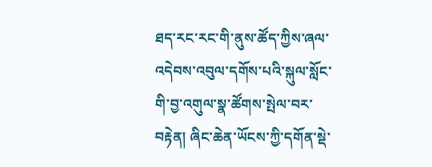ཐད་རང་རང་གི་ནུས་ཚོད་ཀྱིས་ཞལ་འདེབས་འབུལ་དགོས་པའི་སྐུལ་སློང་གི་བྱ་འགུལ་སྣ་ཚོགས་སྤེལ་བར་བརྟེན། ཞིང་ཆེན་ཡོངས་ཀྱི་དགོན་སྡེ་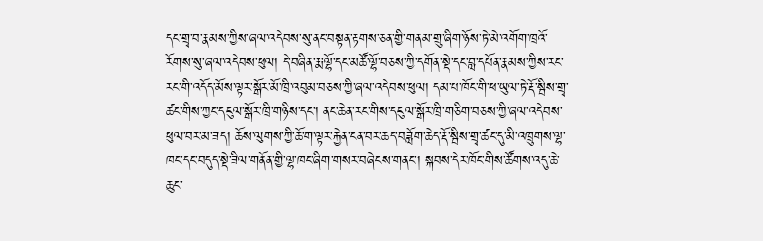དང་གྲྭ་བ་རྣམས་ཀྱིས་ཞལ་འདེབས་སུ་ནང་བསྟན་རྟགས་ཅན་གྱི་གནམ་གྲུ་ཞིག་ཉོས་ཏེ་མེ་འགོག་ཁྲའོ་རོགས་སུ་ཞལ་འདེབས་ཕུལ། དེ་བཞིན་རྨ་ལྷོ་དང་མཚོ་ལྷོ་བཅས་ཀྱི་དགོན་སྡེ་དང་བླ་དཔོན་རྣམས་ཀྱིས་རང་རང་གི་འདོད་མོས་ལྟར་སྒོར་མོ་ཁྲི་འབུམ་བཅས་ཀྱི་ཞལ་འདེབས་ཕུལ། དམ་པ་ཁོང་གི་ཕ་ཡུལ་ཏེ་རྡོ་སྦིས་གྲྭ་ཚང་གིས་ཀྱང་དངུལ་སྒོར་ཁྲི་གཉིས་དང་། ནང་ཆེན་རང་གིས་དངུལ་སྒོར་ཁྲི་གཅིག་བཅས་ཀྱི་ཞལ་འདེབས་ཕུལ་བར་མ་ཟད། ཆོས་ལུགས་ཀྱི་ཆོ་ག་ལྟར་རྐྱེན་ངན་བར་ཆད་བཟློག་ཆེད་རྡོ་སྦིས་གྲྭ་ཚང་དུ་མི་འཁྲུགས་ལྷ་ཁང་དང་བདུད་སྡེ་ཟིལ་གནོན་གྱི་ལྷ་ཁང་ཞིག་གསར་བཞེངས་གནང་། སྐབས་དེར་ཁོང་གིས་ཚོགས་འདུ་ཆེ་ཆུང་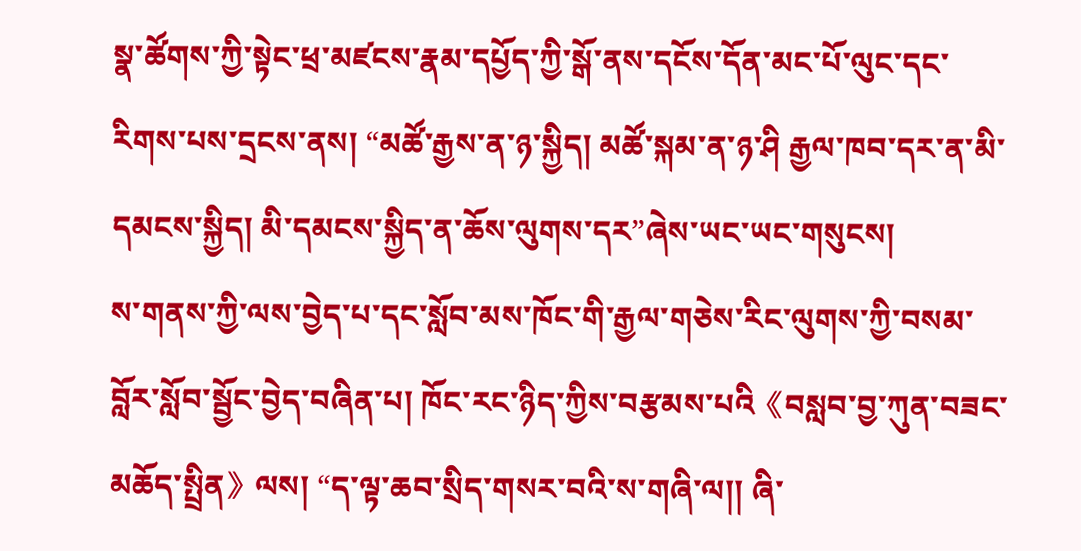སྣ་ཚོགས་ཀྱི་སྟེང་ཕྲ་མཛངས་རྣམ་དཔྱོད་ཀྱི་སྒོ་ནས་དངོས་དོན་མང་པོ་ལུང་དང་རིགས་པས་དྲངས་ནས། “མཚོ་རྒྱས་ན་ཉ་སྐྱིད། མཚོ་སྐམ་ན་ཉ་ཤི རྒྱལ་ཁབ་དར་ན་མི་དམངས་སྐྱིད། མི་དམངས་སྐྱིད་ན་ཆོས་ལུགས་དར”ཞེས་ཡང་ཡང་གསུངས།
ས་གནས་ཀྱི་ལས་བྱེད་པ་དང་སློབ་མས་ཁོང་གི་རྒྱལ་གཅེས་རིང་ལུགས་ཀྱི་བསམ་བློར་སློབ་སྦྱོང་བྱེད་བཞིན་པ། ཁོང་རང་ཉིད་ཀྱིས་བརྩམས་པའི《བསླབ་བྱ་ཀུན་བཟང་མཆོད་སྤྲིན》ལས། “ད་ལྟ་ཆབ་སྲིད་གསར་བའི་ས་གཞི་ལ།། ཞི་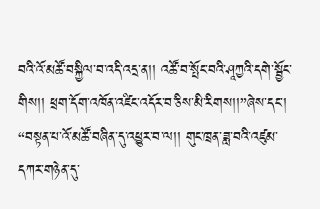བའི་འོ་མཚོ་བསྐྱིལ་བ་འདི་འདྲ་ན།། འཚོ་བ་སྤོང་བའི་ཤཱཀྱའི་དགེ་སྦྱོང་གིས།། ཕྲག་དོག་འཁོན་འཛིང་འདོར་བ་ཅིས་མི་རིགས།།”ཞེས་དང་། “བསྟན་པ་འོ་མཚོ་བཞིན་དུ་འཕྱུར་བ་ལ།། གུང་ཁྲན་ཟླ་བའི་འཛུམ་དཀར་གཉེན་དུ་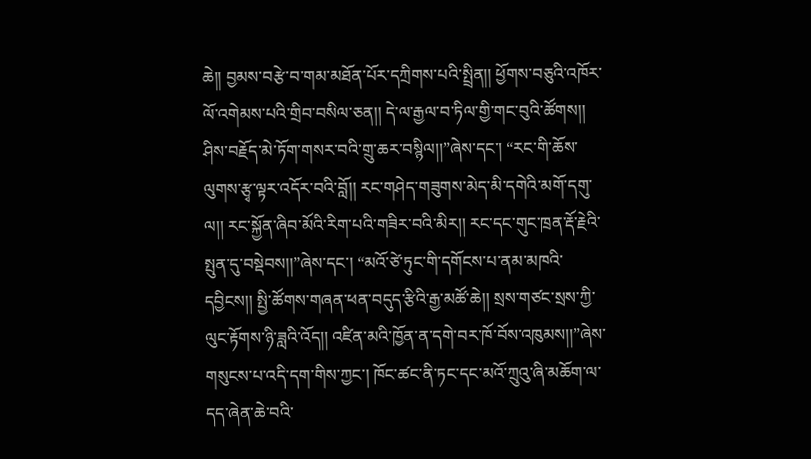ཆེ།། བྱམས་བརྩེ་བ་གམ་མཐོན་པོར་དཀྲིགས་པའི་སྤྲིན།། ཕྱོགས་བཅུའི་འཁོར་ལོ་འགེམས་པའི་གྲིབ་བསིལ་ཅན།། དེ་ལ་རྒྱལ་བ་ཏིལ་གྱི་གང་བུའི་ཚོགས།། ཤིས་བརྗོད་མེ་ཏོག་གསར་བའི་གྲུ་ཆར་བསྙིལ།།”ཞེས་དང་། “རང་གི་ཆོས་ལུགས་རྩྭ་ལྟར་འདོར་བའི་བློ།། རང་གཤེད་གཟུགས་མེད་མི་དགེའི་མགོ་དགུ་ལ།། རང་སྐྱོན་ཞིབ་མོའི་རིག་པའི་གཟིར་བའི་མིར།། རང་དང་གུང་ཁྲན་རྡོ་རྗེའི་སྤུན་དུ་བསྡེབས།།”ཞེས་དང་། “མའོ་ཙེ་ཏུང་གི་དགོངས་པ་ནམ་མཁའི་དབྱིངས།། སྤྱི་ཚོགས་གཞན་ཕན་བདུད་རྩིའི་རྒྱ་མཚོ་ཆེ།། སྲས་གཙང་སྲས་ཀྱི་ལུང་རྟོགས་ཉི་ཟླའི་འོད།། འཛིན་མའི་ཁྱོན་ན་དགེ་བར་ཁོ་བོས་འཁུམས།།”ཞེས་གསུངས་པ་འདི་དག་གིས་ཀྱང་། ཁོང་ཚང་ནི་ཏང་དང་མའོ་ཀྲུའུ་ཞི་མཆོག་ལ་དད་ཞེན་ཆེ་བའི་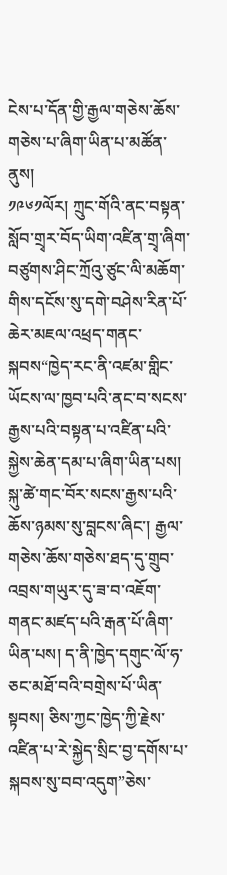ངེས་པ་དོན་གྱི་རྒྱལ་གཅེས་ཆོས་གཅེས་པ་ཞིག་ཡིན་པ་མཚོན་ནུས།
༡༩༦༡ལོར། ཀྲུང་གོའི་ནང་བསྟན་སློབ་གྲྭར་བོད་ཡིག་འཛིན་གྲྭ་ཞིག་བཙུགས་ཤིང་ཀྲོའུ་ཙུང་ལི་མཆོག་གིས་དངོས་སུ་དགེ་བཤེས་རིན་པོ་ཆེར་མཇལ་འཕྲད་གནང་སྐབས“ཁྱེད་རང་ནི་འཛམ་གླིང་ཡོངས་ལ་ཁྱབ་པའི་ནང་བ་སངས་རྒྱས་པའི་བསྟན་པ་འཛིན་པའི་སྐྱེས་ཆེན་དམ་པ་ཞིག་ཡིན་པས། སྐུ་ཚེ་གང་བོར་སངས་རྒྱས་པའི་ཆོས་ཉམས་སུ་བླངས་ཞིང་། རྒྱལ་གཅེས་ཆོས་གཅེས་ཐད་དུ་གྲུབ་འབྲས་གཡུར་དུ་ཟ་བ་འཇོག་གནང་མཛད་པའི་རྒན་པོ་ཞིག་ཡིན་པས། ད་ནི་ཁྱེད་དགུང་ལོ་ཧ་ཅང་མཐོ་བའི་བགྲེས་པོ་ཡིན་སྟབས། ཅིས་ཀྱང་ཁྱེད་ཀྱི་རྗེས་འཛིན་པ་རེ་སྐྱེད་སྲིང་བྱ་དགོས་པ་སྐབས་སུ་བབ་འདུག”ཅེས་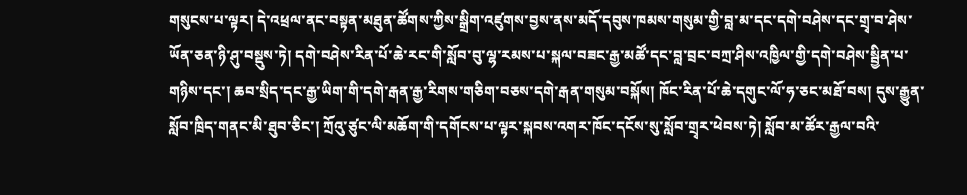གསུངས་པ་ལྟར། དེ་འཕྲལ་ནང་བསྟན་མཐུན་ཚོགས་ཀྱིས་སྒྲིག་འཛུགས་བྱས་ནས་མདོ་དབུས་ཁམས་གསུམ་གྱི་བླ་མ་དང་དགེ་བཤེས་དང་གྲྭ་བ་ཤེས་ཡོན་ཅན་ཉི་ཤུ་བསྡུས་ཏེ། དགེ་བཤེས་རིན་པོ་ཆེ་རང་གི་སློབ་བུ་ལྷ་རམས་པ་སྐལ་བཟང་རྒྱ་མཚོ་དང་བླ་བྲང་བཀྲ་ཤིས་འཁྱིལ་གྱི་དགེ་བཤེས་སྦྱིན་པ་གཉིས་དང་། ཆབ་སྲིད་དང་རྒྱ་ཡིག་གི་དགེ་རྒན་རྒྱ་རིགས་གཅིག་བཅས་དགེ་རྒན་གསུམ་བསྐོས། ཁོང་རིན་པོ་ཆེ་དགུང་ལོ་ཧ་ཅང་མཐོ་བས། དུས་རྒྱུན་སློབ་ཁྲིད་གནང་མི་ཐུབ་ཅིང་། ཀྲོའུ་ཙུང་ལི་མཆོག་གི་དགོངས་པ་ལྟར་སྐབས་འགར་ཁོང་དངོས་སུ་སློབ་གྲྭར་ཕེབས་ཏེ། སློབ་མ་ཚོར་རྒྱལ་བའི་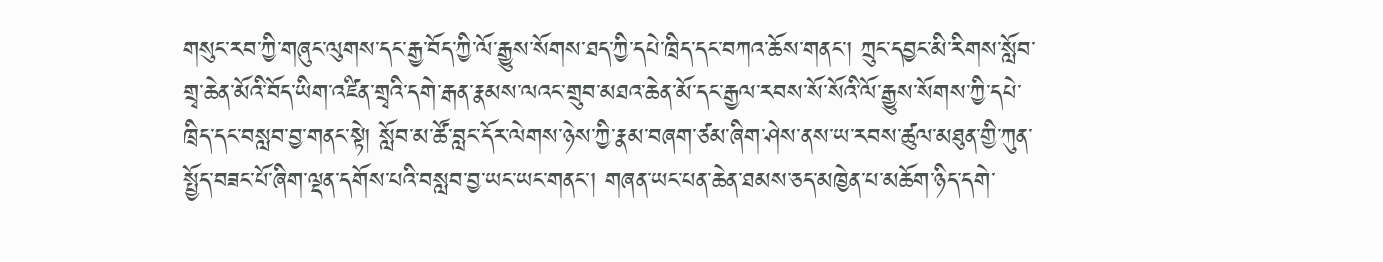གསུང་རབ་ཀྱི་གཞུང་ལུགས་དང་རྒྱ་བོད་ཀྱི་ལོ་རྒྱུས་སོགས་ཐད་ཀྱི་དཔེ་ཁྲིད་དང་བཀའ་ཆོས་གནང་། ཀྲུང་དབྱང་མི་རིགས་སློབ་གྲྭ་ཆེན་མོའི་བོད་ཡིག་འཛིན་གྲྭའི་དགེ་རྒན་རྣམས་ལའང་གྲུབ་མཐའ་ཆེན་མོ་དང་རྒྱལ་རབས་སོ་སོའི་ལོ་རྒྱུས་སོགས་ཀྱི་དཔེ་ཁྲིད་དང་བསླབ་བྱ་གནང་སྟེ། སློབ་མ་ཚོ་བླང་དོར་ལེགས་ཉེས་ཀྱི་རྣམ་བཞག་ཙམ་ཞིག་ཤེས་ནས་ཡ་རབས་ཚུལ་མཐུན་གྱི་ཀུན་སྤྱོད་བཟང་པོ་ཞིག་ལྡན་དགོས་པའི་བསླབ་བྱ་ཡང་ཡང་གནང་། གཞན་ཡང་པན་ཆེན་ཐམས་ཅད་མཁྱེན་པ་མཆོག་ཉིད་དགེ་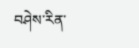བཤེས་རིན་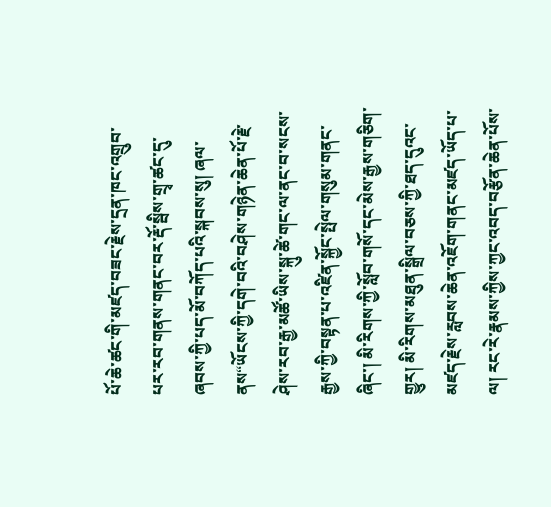པོ་ཆེ་ཚང་གི་མཛད་བཟང་རྗེས་དྲན་ཁང་འགྲུབ་པར་རབ་གནས་གནང་བར་རྡོ་སྦིས་གྲྭ་ཚང་དུ་ཞབས་ཀྱི་པད་མོ་བཀོད་པའི་སྐབས་སུ། ཞལ་ནས“ཡོངས་ཀྱི་དགེ་བའི་བཤེས་གཉེན་ཆེན་པོ་རྗེ་ཤེས་རབ་རྒྱ་མཚོ་ཡིས་སྐུ་ཚེ་གང་ལ་ནང་བ་སངས་རྒྱས་ཀྱི་བསྟན་པ་འཛིན་སྐྱོང་སྤེལ་གསུམ་གནང་ཞིང་། མི་རིགས་ཀྱི་སློབ་གསོ་དང་མེས་རྒྱས་གཅིག་གྱུར། མི་རིགས་མཐུན་སྒྲིལ་བཅས་ཀྱི་ཐད་དུའང་མཛད་རྗེས་རླབས་ཆེན་འཇོག་གནང་མཛད་ཡོད་པ་ལ། རང་རེ་རྣམས་ཀྱིས་ཀྱང་འབད་བརྩོན་ཆེན་པོས་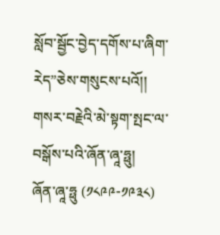སློབ་སྦྱོང་བྱེད་དགོས་པ་ཞིག་རེད”ཅེས་གསུངས་པའོ།།
གསར་བརྗེའི་མེ་སྟག་སྤང་ལ་བསྒོས་པའི་ཞོན་ཞཱ་ཧྥུ།
ཞོན་ཞཱ་ཧྥུ (༡༨༩༩-༡༩༣༨)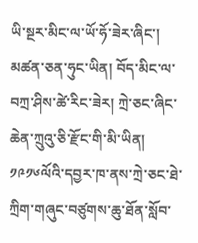ཡི་སྔར་མིང་ལ་ཡོ་ཧོ་ཟེར་ཞིང་། མཚན་ཅན་ཧུང་ཡིན། བོད་མིང་ལ་བཀྲ་ཤིས་ཚེ་རིང་ཟེར། ཀྲེ་ཅང་ཞིང་ཆེན་ཀྲུའུ་ཅི་རྫོང་གི་མི་ཡིན། ༡༩༡༦ལོའི་དབྱར་ཁ་ནས་ཀྲེ་ཅང་ཐེ་ཀྲིག་གཞུང་བཙུགས་ཆུ་ཐོན་སློབ་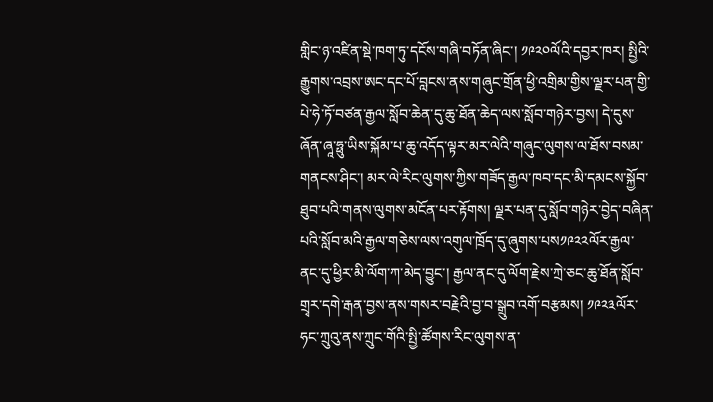གླིང་ཉ་འཛིན་སྡེ་ཁག་ཏུ་དངོས་གཞི་བཏོན་ཞིང་། ༡༩༢༠ལོའི་དབྱར་ཁར། སྤྱིའི་རྒྱུགས་འབྲས་ཨང་དང་པོ་བླངས་ནས་གཞུང་གྲོན་ཕྱི་འགྲིམ་གྱིས་ལྗར་པན་གྱི་པེ་ཧེ་ཏོ་བཙན་རྒྱལ་སློབ་ཆེན་དུ་ཆུ་ཐོན་ཆེད་ལས་སློབ་གཉེར་བྱས། དེ་དུས་ཞོན་ཞཱ་ཧྥུ་ཡིས་སྐོམ་པ་ཆུ་འདོད་ལྟར་མར་ལེའི་གཞུང་ལུགས་ལ་ཐོས་བསམ་གནངས་ཤིང་། མར་ལེ་རིང་ལུགས་ཀྱིས་གཟོད་རྒྱལ་ཁབ་དང་མི་དམངས་སྐྱོབ་ཐུབ་པའི་གནས་ལུགས་མངོན་པར་རྟོགས། ལྗར་པན་དུ་སློབ་གཉེར་བྱེད་བཞིན་པའི་སློབ་མའི་རྒྱལ་གཅེས་ལས་འགུལ་ཁྲོད་དུ་ཞུགས་པས༡༩༢༢ལོར་རྒྱལ་ནང་དུ་ཕྱིར་མི་ལོག་ཀ་མེད་བྱུང་། རྒྱལ་ནང་དུ་ལོག་རྗེས་ཀྲེ་ཅང་ཆུ་ཐོན་སློབ་གྲྭར་དགེ་རྒན་བྱས་ནས་གསར་བརྗེའི་བྱ་བ་སྒྲུབ་འགོ་བརྩམས། ༡༩༢༣ལོར་ཧང་ཀྲུའུ་ནས་ཀྲུང་གོའི་སྤྱི་ཚོགས་རིང་ལུགས་ན་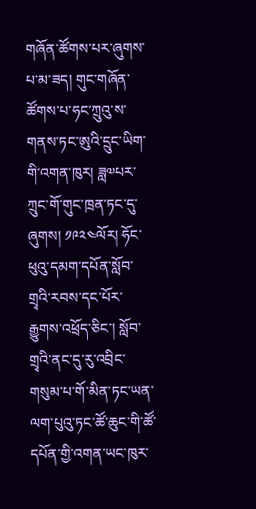གཞོན་ཚོགས་པར་ཞུགས་པ་མ་ཟད། གུང་གཞོན་ཚོགས་པ་ཧང་ཀྲུའུ་ས་གནས་ཏང་ཨུའི་དྲུང་ཡིག་གི་འགན་ཁུར། ཟླ༧པར་ཀྲུང་གོ་གུང་ཁྲན་ཏང་དུ་ཞུགས། ༡༩༢༤ལོར། ཧོང་ཕུའུ་དམག་དཔོན་སློབ་གྲྭའི་རབས་དང་པོར་རྒྱུགས་འཕྲོད་ཅིང་། སློབ་གྲྭའི་ནང་དུ་རུ་འབྲིང་གསུམ་པ་གོ་མིན་ཏང་ཡན་ལག་པུའུ་ཏང་ཚོ་ཆུང་གི་ཚོ་དཔོན་གྱི་འགན་ཡང་ཁུར་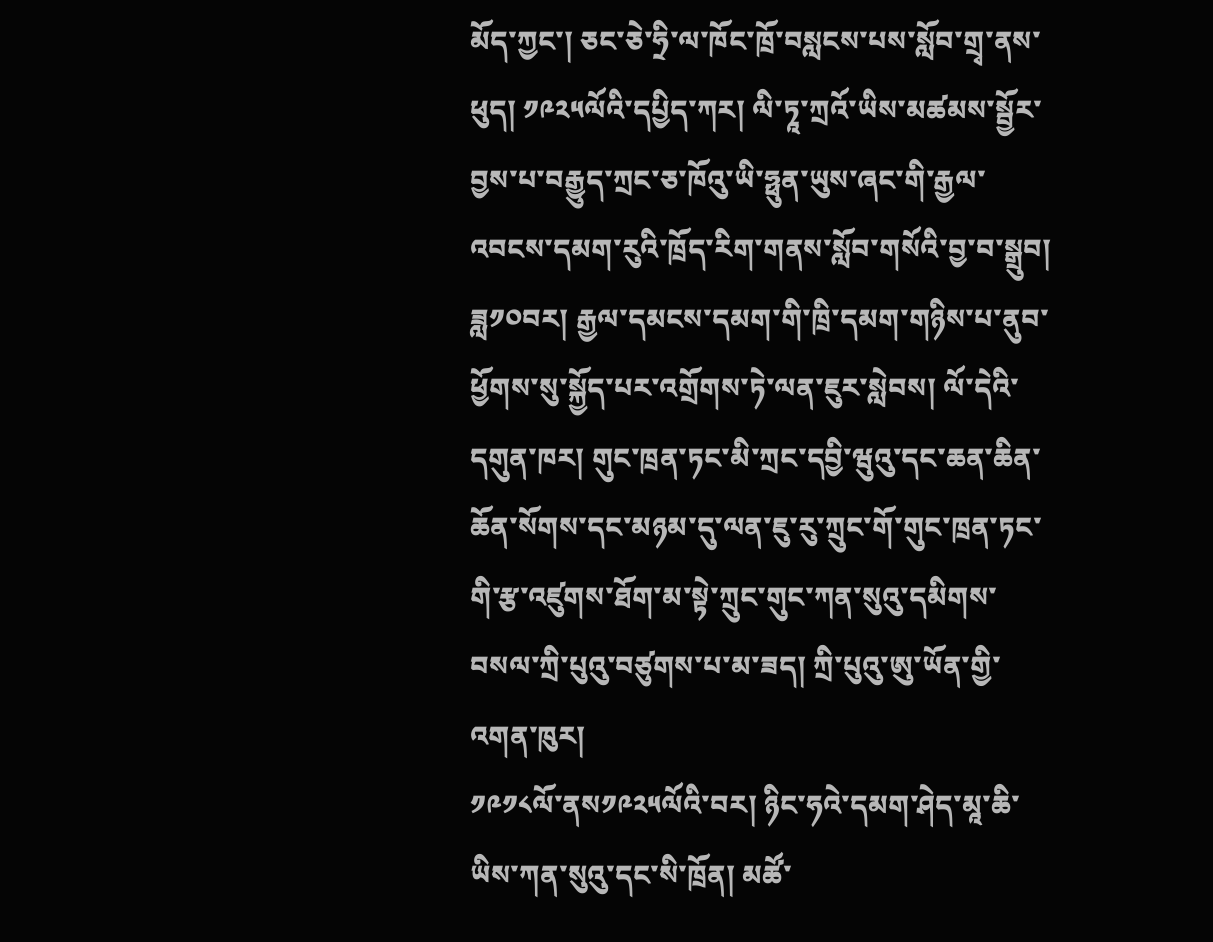མོད་ཀྱང་། ཅང་ཅེ་ཧྲི་ལ་ཁོང་ཁྲོ་བསླངས་པས་སློབ་གྲྭ་ནས་ཕུད། ༡༩༢༥ལོའི་དཔྱིད་ཀར། ལི་ཏཱ་ཀྲའོ་ཡིས་མཚམས་སྦྱོར་བྱས་པ་བརྒྱུད་ཀྲང་ཅ་ཁོའུ་ཡི་ཧྥུན་ཡུས་ཞང་གི་རྒྱལ་འབངས་དམག་རུའི་ཁྲོད་རིག་གནས་སློབ་གསོའི་བྱ་བ་སྒྲུབ། ཟླ༡༠བར། རྒྱལ་དམངས་དམག་གི་ཁྲི་དམག་གཉིས་པ་ནུབ་ཕྱོགས་སུ་སྐྱོད་པར་འགྲོགས་ཏེ་ལན་ཇུར་སླེབས། ལོ་དེའི་དགུན་ཁར། གུང་ཁྲན་ཏང་མི་ཀྲང་དབྱི་ཝུའུ་དང་ཆན་ཆིན་ཆོན་སོགས་དང་མཉམ་དུ་ལན་ཇུ་རུ་ཀྲུང་གོ་གུང་ཁྲན་ཏང་གི་རྩ་འཛུགས་ཐོག་མ་སྟེ་ཀྲུང་གུང་ཀན་སུའུ་དམིགས་བསལ་ཀྲི་པུའུ་བཙུགས་པ་མ་ཟད། ཀྲི་པུའུ་ཨུ་ཡོན་གྱི་འགན་ཁུར།
༡༩༡༨ལོ་ནས༡༩༢༥ལོའི་བར། ཉིང་ཧའེ་དམག་ཤེད་མཱ་ཆི་ཡིས་ཀན་སུའུ་དང་སི་ཁྲོན། མཚོ་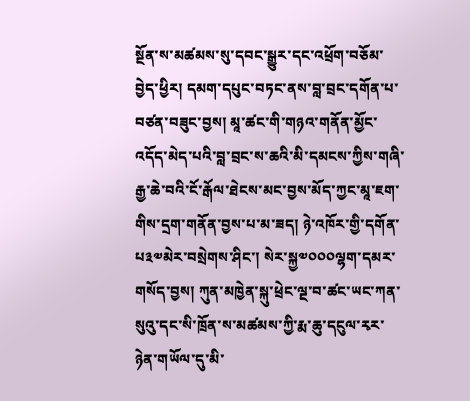སྔོན་ས་མཚམས་སུ་དབང་སྒྱུར་དང་འཕྲོག་བཅོམ་བྱེད་ཕྱིར། དམག་དཔུང་བཏང་ནས་བླ་བྲང་དགོན་པ་བཙན་བཟུང་བྱས། མཱ་ཚང་གི་གཉའ་གནོན་མྱོང་འདོད་མེད་པའི་བླ་བྲང་ས་ཆའི་མི་དམངས་ཀྱིས་གཞི་རྒྱ་ཆེ་བའི་ངོ་རྒོལ་ཐེངས་མང་བྱས་མོད་ཀྱང་མཱ་ཇག་གིས་དྲག་གནོན་བྱས་པ་མ་ཟད། ཉེ་འཁོར་གྱི་དགོན་པ༣༧མེར་བསྲེགས་ཤིང་། སེར་སྐྱ༧༠༠༠ལྷག་དམར་གསོད་བྱས། ཀུན་མཁྱེན་སྐུ་ཕྲེང་ལྔ་བ་ཚང་ཡང་ཀན་སུའུ་དང་སི་ཁྲོན་ས་མཚམས་ཀྱི་རྨ་ཆུ་དངུལ་རྭར་ཉེན་གཡོལ་དུ་མི་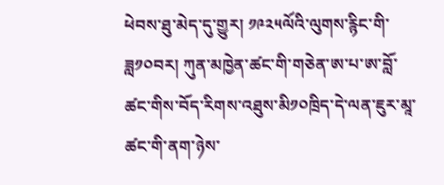ཕེབས་ཐུ་མེད་དུ་གྱུར། ༡༩༢༥ལོའི་ལུགས་རྙིང་གི་ཟླ༡༠བར། ཀུན་མཁྱེན་ཚང་གི་གཅེན་ཨ་པ་ཨ་བློ་ཚང་གིས་བོད་རིགས་འཐུས་མི༡༠ཁྲིད་དེ་ལན་ཇུར་མཱ་ཚང་གི་ནག་ཉེས་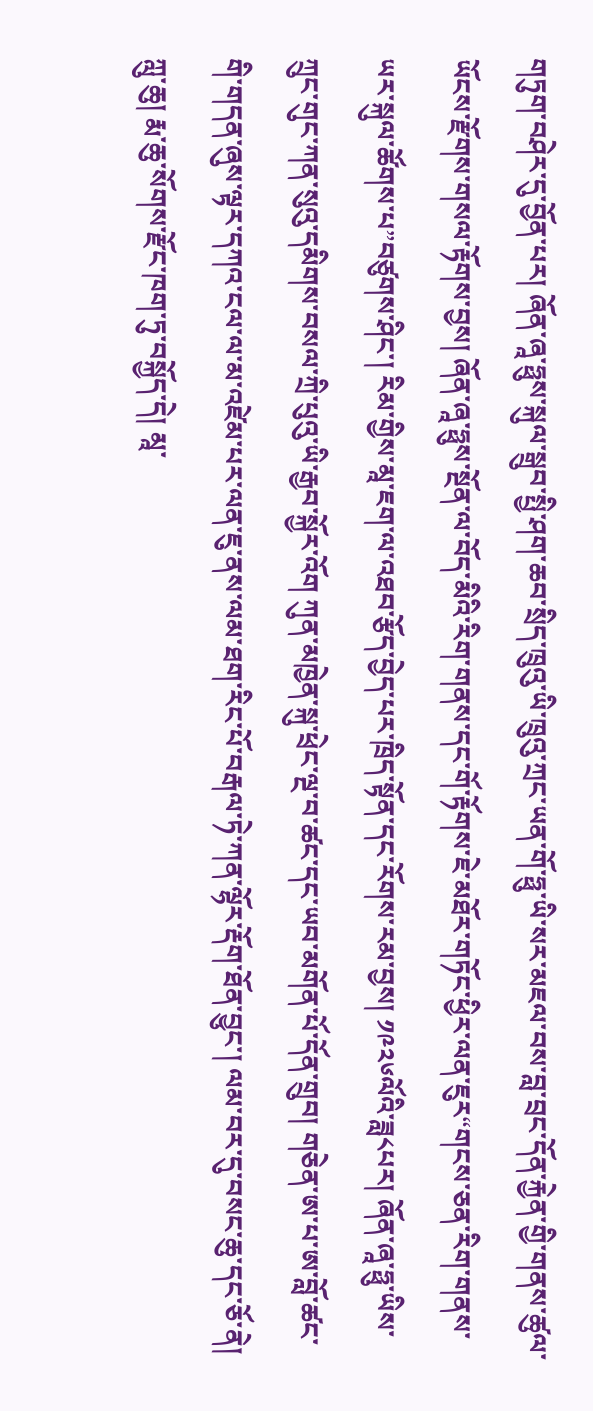གཏུག་བཤེར་དུ་བྱོན་པར། ཞོན་ཞཱ་ཧྥུས་སྐུལ་སྒྲུབ་སྤྱི་ཤག་ཆབ་སྲིད་ཁྲུའུ་ཡི་ཁྲུའུ་ཀྲང་ཡན་གོ་ཧྥུ་ཡི་སར་མཇལ་བས་བླ་བྲང་དོན་རྐྱེན་གྱི་གནས་ཚུལ་ཡོངས་རྫོགས་གསལ་རྟོགས་བྱས། ཞོན་ཞཱ་ཧྥུས་སྔོན་ལ་བོད་མིའི་རིག་གནས་དང་གོ་རྟོགས་ཇེ་མཐོར་གཏོང་ཕྱིར་ལན་ཇུར“གངས་ཅན་རིག་གནས་ཡར་སྐུལ་ཚོགས་པ”བཙུགས་ཤིང་། རིམ་གྱིས་མཱ་ཇག་ལ་འཐབ་རྩོད་བྱེད་པར་ཁྲིད་སྟོན་དང་རོགས་རམ་བྱས། ༡༩༢༦ལོའི་ཟླ༨པར། ཞོན་ཞཱ་ཧྥུ་ཡིས་ཀྲུང་གུང་ཀན་སུའུ་དམིགས་བསལ་ཀྲི་པུའུ་ཡི་རྒྱབ་སྐྱོར་འོག ཀུན་མཁྱེན་སྐུ་ཕྲེང་ལྔ་བ་ཚང་དང་ཡབ་མགོན་པོ་དོན་གྲུབ། གཅེན་ཨ་པ་ཨ་བློ་ཚང་གི་གདན་ཞུས་ལྟར་དཀའ་ངལ་ལ་མ་འཛེམ་པར་ལན་ཇུ་ནས་ལམ་ཐག་རིང་པོ་བརྒལ་ཏེ་ཀན་ལྷོར་རྡོག་ཐོན་བྱུང་། ལམ་བར་དུ་བསང་ཆུ་དང་ཅོ་ནེ། ཀླུ་ཆུ། རྨ་ཆུ་སོགས་རྫོང་ཁག་ཏུ་བསྐྱོད་དེ། མཱ་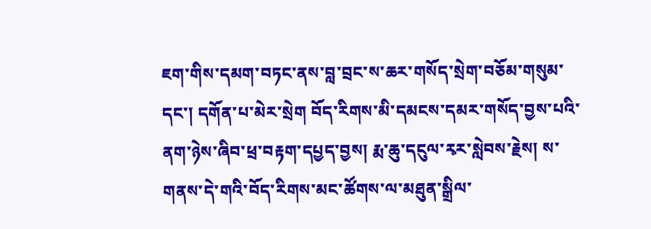ཇག་གིས་དམག་བཏང་ནས་བླ་བྲང་ས་ཆར་གསོད་སྲེག་བཅོམ་གསུམ་དང་། དགོན་པ་མེར་སྲེག བོད་རིགས་མི་དམངས་དམར་གསོད་བྱས་པའི་ནག་ཉེས་ཞིབ་ཕྲ་བརྟག་དཔྱད་བྱས། རྨ་ཆུ་དངུལ་རྭར་སླེབས་རྗེས། ས་གནས་དེ་གའི་བོད་རིགས་མང་ཚོགས་ལ་མཐུན་སྒྲིལ་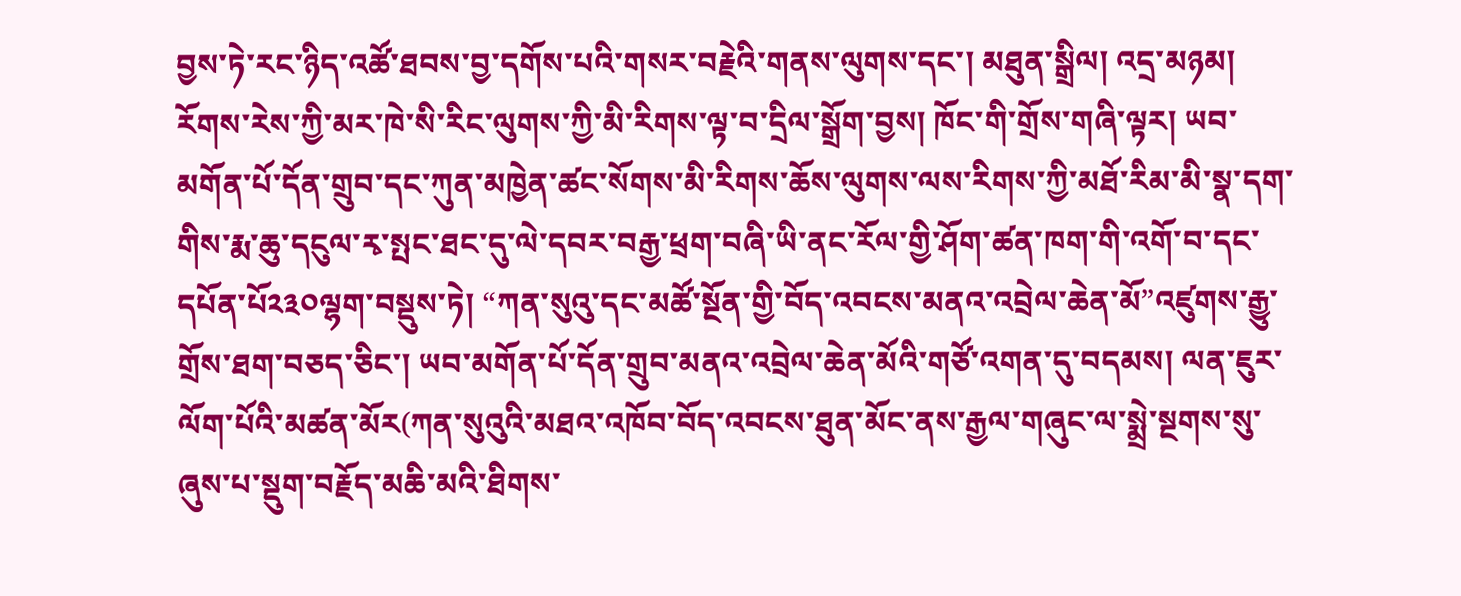བྱས་ཏེ་རང་ཉིད་འཚོ་ཐབས་བྱ་དགོས་པའི་གསར་བརྗེའི་གནས་ལུགས་དང་། མཐུན་སྒྲིལ། འདྲ་མཉམ། རོགས་རེས་ཀྱི་མར་ཁེ་སི་རིང་ལུགས་ཀྱི་མི་རིགས་ལྟ་བ་དྲིལ་སྒྲོག་བྱས། ཁོང་གི་གྲོས་གཞི་ལྟར། ཡབ་མགོན་པོ་དོན་གྲུབ་དང་ཀུན་མཁྱེན་ཚང་སོགས་མི་རིགས་ཆོས་ལུགས་ལས་རིགས་ཀྱི་མཐོ་རིམ་མི་སྣ་དག་གིས་རྨ་ཆུ་དངུལ་རྭ་སྤང་ཐང་དུ་ལེ་དབར་བརྒྱ་ཕྲག་བཞི་ཡི་ནང་རོལ་གྱི་ཤོག་ཚན་ཁག་གི་འགོ་བ་དང་དཔོན་པོ༢༣༠ལྷག་བསྡུས་ཏེ། “ཀན་སུའུ་དང་མཚོ་སྔོན་གྱི་བོད་འབངས་མནའ་འབྲེལ་ཆེན་མོ”འཛུགས་རྒྱུ་གྲོས་ཐག་བཅད་ཅིང་། ཡབ་མགོན་པོ་དོན་གྲུབ་མནའ་འབྲེལ་ཆེན་མོའི་གཙོ་འགན་དུ་བདམས། ལན་ཇུར་ལོག་པོའི་མཚན་མོར(ཀན་སུའུའི་མཐའ་འཁོབ་བོད་འབངས་ཐུན་མོང་ནས་རྒྱལ་གཞུང་ལ་སྨྲེ་སྔགས་སུ་ཞུས་པ་སྡུག་བརྗོད་མཆི་མའི་ཐིགས་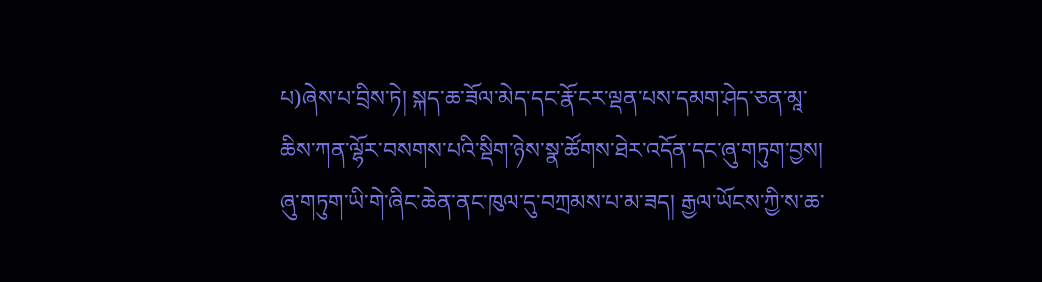པ)ཞེས་པ་བྲིས་ཏེ། སྐད་ཆ་ཟོལ་མེད་དང་རྣོ་ངར་ལྡན་པས་དམག་ཤེད་ཅན་མཱ་ཆིས་ཀན་ལྷོར་བསགས་པའི་སྡིག་ཉེས་སྣ་ཚོགས་ཐེར་འདོན་དང་ཞུ་གཏུག་བྱས། ཞུ་གཏུག་ཡི་གེ་ཞིང་ཆེན་ནང་ཁུལ་དུ་བཀྲམས་པ་མ་ཟད། རྒྱལ་ཡོངས་ཀྱི་ས་ཆ་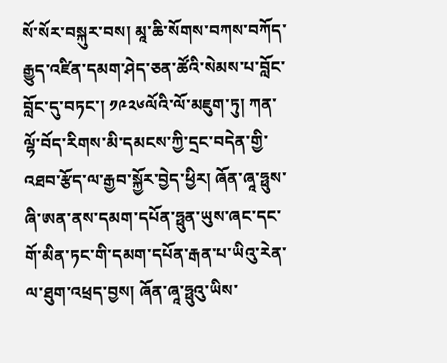སོ་སོར་བསྐུར་བས། མཱ་ཆི་སོགས་བཀས་བཀོད་རྒྱུད་འཛིན་དམག་ཤེད་ཅན་ཚོའི་སེམས་པ་བློང་བློང་དུ་བཏང་། ༡༩༢༦ལོའི་ལོ་མཇུག་ཏུ། ཀན་ལྷོ་བོད་རིགས་མི་དམངས་ཀྱི་དྲང་བདེན་གྱི་འཐབ་རྩོད་ལ་རྒྱབ་སྐྱོར་བྱེད་ཕྱིར། ཞོན་ཞཱ་ཧྥུས་ཞི་ཨན་ནས་དམག་དཔོན་ཧྥུན་ཡུས་ཞང་དང་གོ་མིན་ཏང་གི་དམག་དཔོན་རྒན་པ་ཡིའུ་རེན་ལ་ཐུག་འཕྲད་བྱས། ཞོན་ཞཱ་ཧྥུའུ་ཡིས་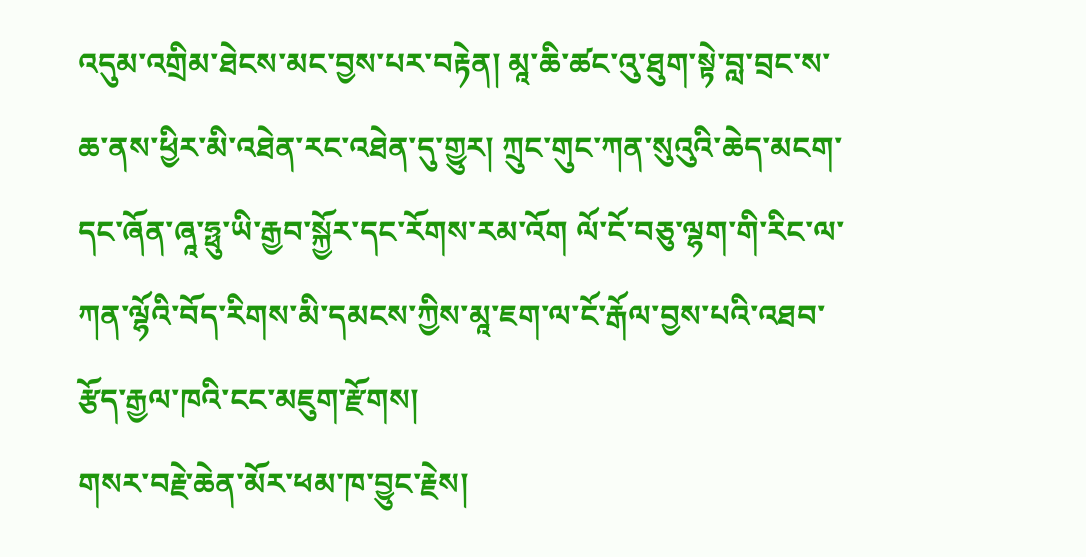འདུམ་འགྲིམ་ཐེངས་མང་བྱས་པར་བརྟེན། མཱ་ཆི་ཚང་འུ་ཐུག་སྟེ་བླ་བྲང་ས་ཆ་ནས་ཕྱིར་མི་འཐེན་རང་འཐེན་དུ་གྱུར། ཀྲུང་གུང་ཀན་སུའུའི་ཆེད་མངག་དང་ཞོན་ཞཱ་ཧྥུ་ཡི་རྒྱབ་སྐྱོར་དང་རོགས་རམ་འོག ལོ་ངོ་བཅུ་ལྷག་གི་རིང་ལ་ཀན་ལྷོའི་བོད་རིགས་མི་དམངས་ཀྱིས་མཱ་ཇག་ལ་ངོ་རྒོལ་བྱས་པའི་འཐབ་རྩོད་རྒྱལ་ཁའི་ངང་མཇུག་རྫོགས།
གསར་བརྗེ་ཆེན་མོར་ཕམ་ཁ་བྱུང་རྗེས།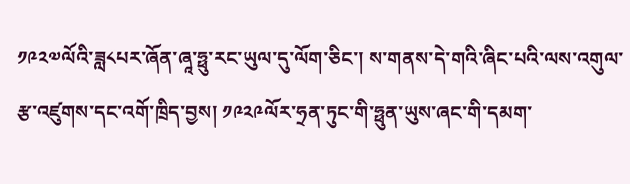༡༩༢༧ལོའི་ཟླ༨པར་ཞོན་ཞཱ་ཧྥུ་རང་ཡུལ་དུ་ལོག་ཅིང་། ས་གནས་དེ་གའི་ཞིང་པའི་ལས་འགུལ་རྩ་འཛུགས་དང་འགོ་ཁྲིད་བྱས། ༡༩༢༩ལོར་ཧྲན་ཏུང་གི་ཧྥུན་ཡུས་ཞང་གི་དམག་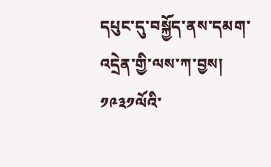དཔུང་དུ་བསྐྱོད་ནས་དམག་འདྲེན་གྱི་ལས་ཀ་བྱས། ༡༩༣༡ལོའི་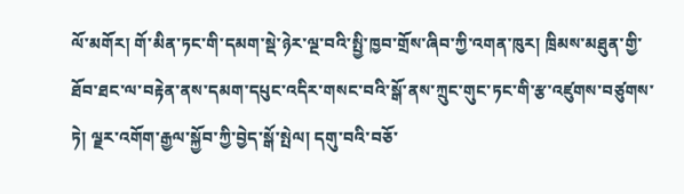ལོ་མགོར། གོ་མིན་ཏང་གི་དམག་སྡེ་ཉེར་ལྔ་བའི་སྤྱི་ཁྱབ་གྲོས་ཞིབ་ཀྱི་འགན་ཁུར། ཁྲིམས་མཐུན་གྱི་ཐོབ་ཐང་ལ་བརྟེན་ནས་དམག་དཔུང་འདིར་གསང་བའི་སྒོ་ནས་ཀྲུང་གུང་ཏང་གི་རྩ་འཛུགས་བཙུགས་ཏེ། ལྗར་འགོག་རྒྱལ་སྐྱོབ་ཀྱི་བྱེད་སྒོ་སྤེལ། དགུ་བའི་བཅོ་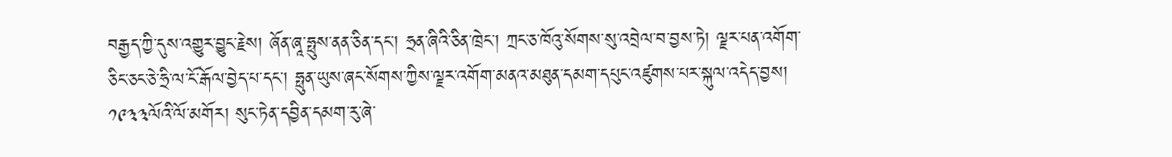བརྒྱད་ཀྱི་དུས་འགྱུར་བྱུང་རྗེས། ཞོན་ཞཱ་ཧྥུས་ནན་ཅིན་དང་། ཧྲན་ཞིའི་ཅིན་ཁྲེང་། ཀྲང་ཅ་ཁོའུ་སོགས་སུ་འབྲེལ་བ་བྱས་ཏེ། ལྗར་པན་འགོག་ཅིང་ཅང་ཅེ་ཧྲི་ལ་ངོ་རྒོལ་བྱེད་པ་དང་། ཧྥུན་ཡུས་ཞང་སོགས་ཀྱིས་ལྗར་འགོག་མནའ་མཐུན་དམག་དཔུང་འཛུགས་པར་སྐུལ་འདེད་བྱས། ༡༩༣༣ལོའི་ལོ་མགོར། སུང་ཏེན་དབྱིན་དམག་རུ་ཞེ་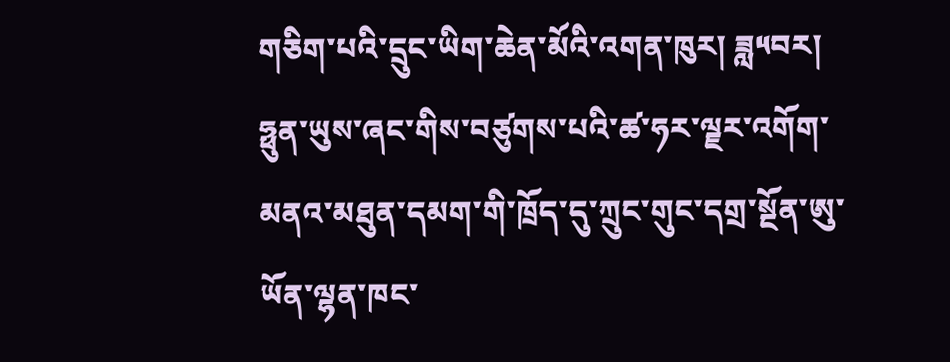གཅིག་པའི་དྲུང་ཡིག་ཆེན་མོའི་འགན་ཁུར། ཟླ༥བར། ཧྥུན་ཡུས་ཞང་གིས་བཙུགས་པའི་ཚ་ཧར་ལྗར་འགོག་མནའ་མཐུན་དམག་གི་ཁྲོད་དུ་ཀྲུང་གུང་དགྲ་སྔོན་ཨུ་ཡོན་ལྷན་ཁང་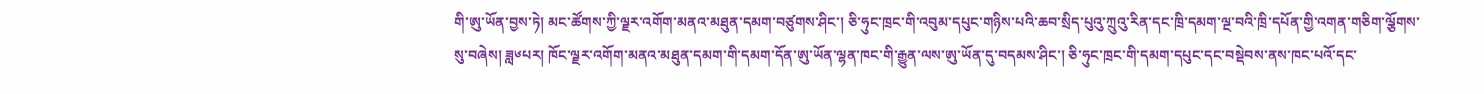གི་ཨུ་ཡོན་བྱས་ཏེ། མང་ཚོགས་ཀྱི་ལྗར་འགོག་མནའ་མཐུན་དམག་བཙུགས་ཤིང་། ཅི་ཧུང་ཁྲང་གི་འབུམ་དཔུང་གཉིས་པའི་ཆབ་སྲིད་པུའུ་ཀྲུའུ་རིན་དང་ཁྲི་དམག་ལྔ་བའི་ཁྲི་དཔོན་གྱི་འགན་གཅིག་ལྕོགས་སུ་བཞེས། ཟླ༦པར། ཁོང་ལྗར་འགོག་མནའ་མཐུན་དམག་གི་དམག་དོན་ཨུ་ཡོན་ལྷན་ཁང་གི་རྒྱུན་ལས་ཨུ་ཡོན་དུ་བདམས་ཤིང་། ཅི་ཧུང་ཁྲང་གི་དམག་དཔུང་དང་བསྡེབས་ནས་ཁང་པའོ་དང་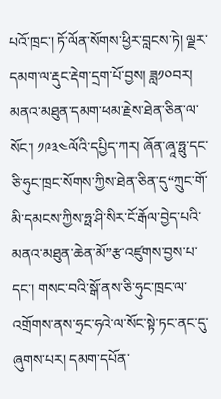པའོ་ཁྲང་། ཏོ་ལོན་སོགས་ཕྱིར་བླངས་ཏེ། ལྗར་དམག་ལ་རྡུང་རྡེག་དྲག་པོ་བྱས། ཟླ༡༠བར། མནའ་མཐུན་དམག་ཕམ་རྗེས་ཐེན་ཅིན་ལ་སོང་། ༡༩༣༤ལོའི་དཔྱིད་ཀར། ཞོན་ཞཱ་ཧྥུ་དང་ཅི་ཧུང་ཁྲང་སོགས་ཀྱིས་ཐེན་ཅིན་དུ“ཀྲུང་གོ་མི་དམངས་ཀྱིས་ཧྥ་ཤི་སིར་ངོ་རྒོལ་བྱེད་པའི་མནའ་མཐུན་ཆེན་མོ”རྩ་འཛུགས་བྱས་པ་དང་། གསང་བའི་སྒོ་ནས་ཅི་ཧུང་ཁྲང་ལ་འགྲོགས་ནས་ཧྲང་ཧའེ་ལ་སོང་སྟེ་ཏང་ནང་དུ་ཞུགས་པར། དམག་དཔོན་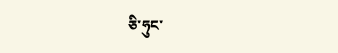ཅི་ཧུང་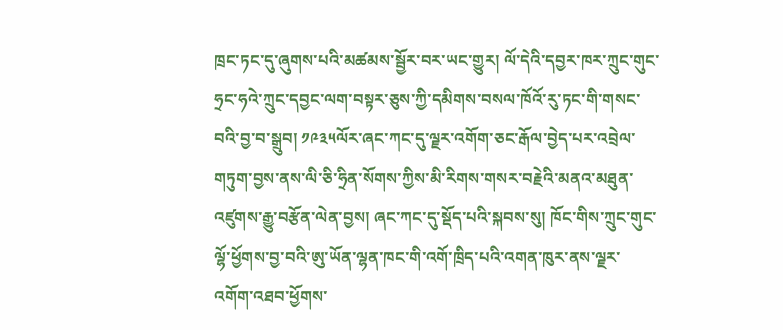ཁྲང་ཏང་དུ་ཞུགས་པའི་མཚམས་སྦྱོར་བར་ཡང་གྱུར། ལོ་དེའི་དབྱར་ཁར་ཀྲུང་གུང་ཧྲང་ཧའེ་ཀྲུང་དབྱང་ལག་བསྟར་ཅུས་ཀྱི་དམིགས་བསལ་ཁོའོ་རུ་ཏང་གི་གསང་བའི་བྱ་བ་སྒྲུབ། ༡༩༣༥ལོར་ཞང་ཀང་དུ་ལྗར་འགོག་ཅང་རྒོལ་བྱེད་པར་འབྲེལ་གཏུག་བྱས་ནས་ལི་ཅི་ཧྲིན་སོགས་ཀྱིས་མི་རིགས་གསར་བརྗེའི་མནའ་མཐུན་འཛུགས་རྒྱུ་བརྩོན་ལེན་བྱས། ཞང་ཀང་དུ་སྡོད་པའི་སྐབས་སུ། ཁོང་གིས་ཀྲུང་གུང་ལྷོ་ཕྱོགས་བྱ་བའི་ཨུ་ཡོན་ལྷན་ཁང་གི་འགོ་ཁྲིད་པའི་འགན་ཁུར་ནས་ལྗར་འགོག་འཐབ་ཕྱོགས་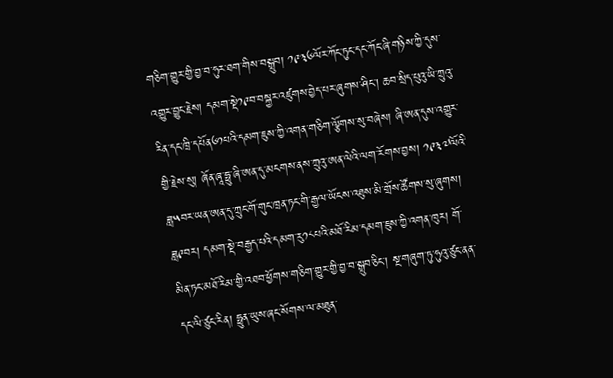གཅིག་གྱུར་གྱི་བྱ་བ་ཧུར་ཐག་གིས་བསྒྲུབ། ༡༩༣༦ལོར་ཀོང་ཏུང་དང་ཀོང་ཞི་གཉིས་ཀྱི་དུས་འགྱུར་བྱུང་རྗེས། དམག་སྡེ༡༩བ་བསྐྱར་འཛུགས་བྱེད་པར་ཞུགས་ཤིང་། ཆབ་སྲིད་པུའུ་ཡི་ཀྲུའུ་རིན་དང་ཁྲི་དཔོན༦༡པའི་དམག་ཇུས་ཀྱི་འགན་གཅིག་ལྕོགས་སུ་བཞེས། ཞི་ཨན་དུས་འགྱུར་གྱི་རྗེས་སུ། ཞོན་ཞཱ་ཧྥུ་ཞི་ཨན་དུ་མངགས་ནས་ཀྲུའུ་ཨན་ལེའི་ལག་རོགས་བྱས། ༡༩༣༧ལོའི་ཟླ༥བར་ཡན་ཨན་དུ་ཀྲུང་གོ་གུང་ཁྲན་ཏང་གི་རྒྱལ་ཡོངས་འཐུས་མི་གྲོས་ཚོགས་སུ་ཞུགས། ཟླ༩བར། དམག་སྡེ་བརྒྱད་པའི་དམག་རུ༡༨པའི་མཐོ་རིམ་དམག་ཇུས་ཀྱི་འགན་ཁུར། གོ་མིན་ཏང་མཐོ་རིམ་གྱི་འཐབ་ཕྱོགས་གཅིག་གྱུར་གྱི་བྱ་བ་སྒྲུབ་ཅིང་། སྔ་གཞུག་ཏུ་ཧུའུ་ཙུང་ནན་དང་ལི་ཙུང་རིན། ཧྥུན་ཡུས་ཞང་སོགས་ལ་མཐུན་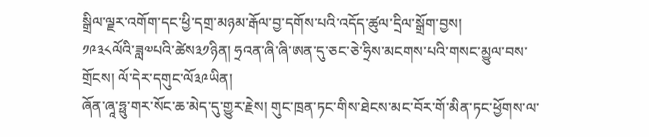སྒྲིལ་ལྗར་འགོག་དང་ཕྱི་དགྲ་མཉམ་རྒོལ་བྱ་དགོས་པའི་འདོད་ཚུལ་དྲིལ་སྒྲོག་བྱས།
༡༩༣༨ལོའི་ཟླ༧པའི་ཚེས༣༡ཉིན། ཧྲའན་ཞི་ཞི་ཨན་དུ་ཅང་ཅེ་ཧྲིས་མངགས་པའི་གསང་མྱུལ་བས་གྲོངས། ལོ་དེར་དགུང་ལོ༣༩ཡིན།
ཞོན་ཞཱ་ཧྥུ་གར་སོང་ཆ་མེད་དུ་གྱུར་རྗེས། གུང་ཁྲན་ཏང་གིས་ཐེངས་མང་བོར་གོ་མིན་ཏང་ཕྱོགས་ལ་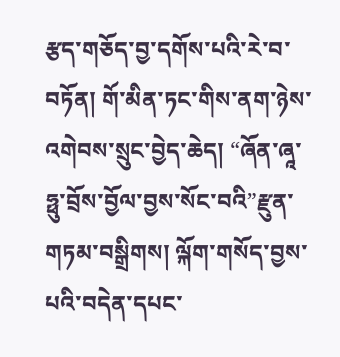རྩད་གཅོད་བྱ་དགོས་པའི་རེ་བ་བཏོན། གོ་མིན་ཏང་གིས་ནག་ཉེས་འགེབས་སྲུང་བྱེད་ཆེད། “ཞོན་ཞཱ་ཧྥུ་བྲོས་བྱོལ་བྱས་སོང་བའི”རྫུན་གཏམ་བསྒྲིགས། ལྐོག་གསོད་བྱས་པའི་བདེན་དཔང་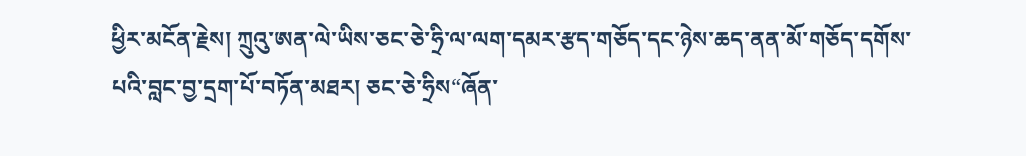ཕྱིར་མངོན་རྗེས། ཀྲུའུ་ཨན་ལེ་ཡིས་ཅང་ཅེ་ཧྲི་ལ་ལག་དམར་རྩད་གཅོད་དང་ཉེས་ཆད་ནན་མོ་གཅོད་དགོས་པའི་བླང་བྱ་དྲག་པོ་བཏོན་མཐར། ཅང་ཅེ་ཧྲིས“ཞོན་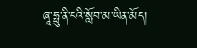ཞཱ་ཧྥུ་ནི་ངའི་སློབ་མ་ཡིན་མོད།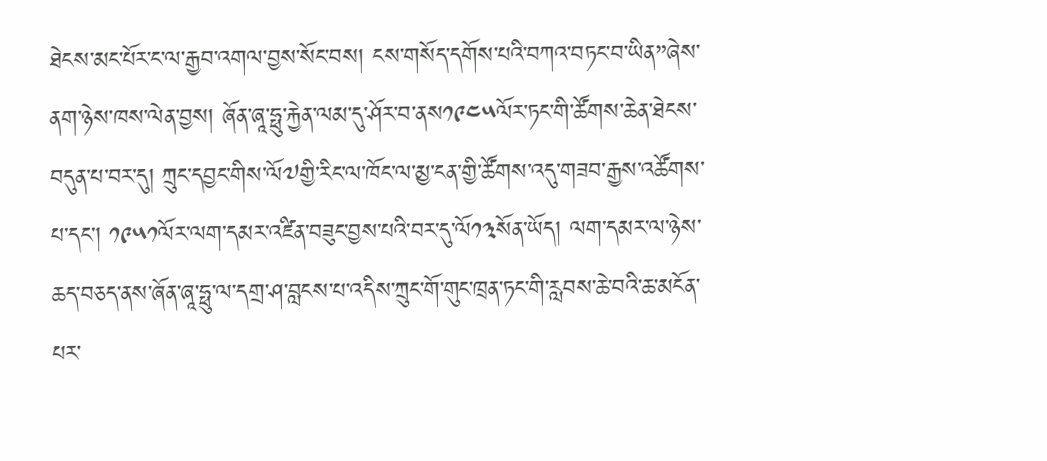ཐེངས་མང་པོར་ང་ལ་རྒྱབ་འགལ་བྱས་སོང་བས། ངས་གསོད་དགོས་པའི་བཀའ་བཏང་བ་ཡིན”ཞེས་ནག་ཉེས་ཁས་ལེན་བྱས། ཞོན་ཞཱ་ཧྥུ་རྐྱེན་ལམ་དུ་ཤོར་བ་ནས༡༩༤༥ལོར་ཏང་གི་ཚོགས་ཆེན་ཐེངས་བདུན་པ་བར་དུ། ཀྲུང་དབྱང་གིས་ལོ༧གྱི་རིང་ལ་ཁོང་ལ་མྱ་ངན་གྱི་ཚོགས་འདུ་གཟབ་རྒྱས་འཚོགས་པ་དང་། ༡༩༥༡ལོར་ལག་དམར་འཛིན་བཟུང་བྱས་པའི་བར་དུ་ལོ༡༣སོན་ཡོད། ལག་དམར་ལ་ཉེས་ཆད་བཅད་ནས་ཞོན་ཞཱ་ཧྥུ་ལ་དགྲ་ཤ་བླངས་པ་འདིས་ཀྲུང་གོ་གུང་ཁྲན་ཏང་གི་རླབས་ཆེ་བའི་ཆ་མངོན་པར་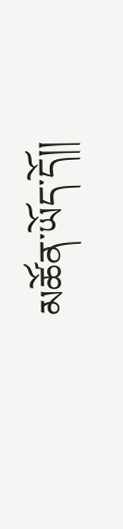མཚོན་ཡོད་དོ།།